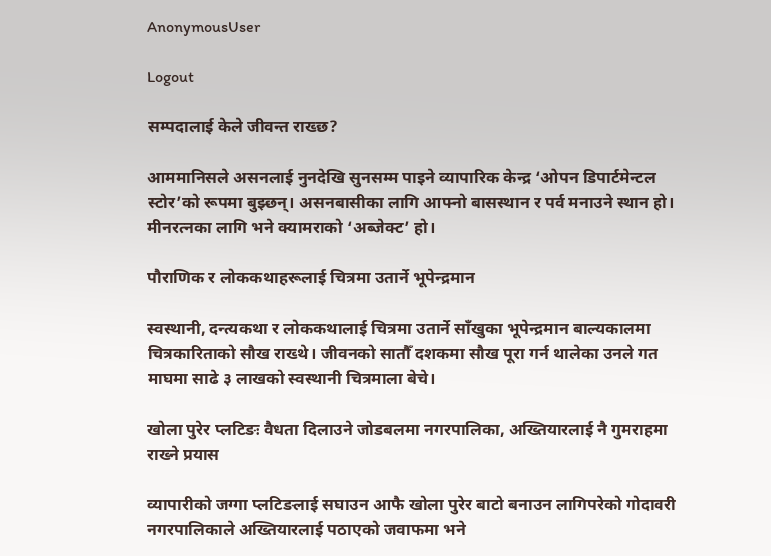AnonymousUser

Logout

सम्पदालाई केले जीवन्त राख्छ?

आममानिसले असनलाई नुनदेखि सुनसम्म पाइने व्यापारिक केन्द्र ‘ओपन डिपार्टमेन्टल स्टोर’को रूपमा बुझ्छन्। असनबासीका लागि आफ्नो बासस्थान र पर्व मनाउने स्थान हो। मीनरत्नका लागि भने क्यामराको ‘अब्जेक्ट’ हो।

पौराणिक र लोककथाहरूलाई चित्रमा उतार्ने भूपेन्द्रमान

स्वस्थानी, दन्त्यकथा र लोककथालाई चित्रमा उतार्ने साँखुका भूपेन्द्रमान बाल्यकालमा चित्रकारिताको सौख राख्थे। जीवनको सातौँ दशकमा सौख पूरा गर्न थालेका उनले गत माघमा साढे ३ लाखको स्वस्थानी चित्रमाला बेचे।

खोला पुरेर प्लटिङः वैधता दिलाउने जोडबलमा नगरपालिका, अख्तियारलाई नै गुमराहमा राख्ने प्रयास

व्यापारीको जग्गा प्लटिङलाई सघाउन आफै खोला पुरेर बाटो बनाउन लागिपरेको गोदावरी नगरपालिकाले अख्तियारलाई पठाएको जवाफमा भने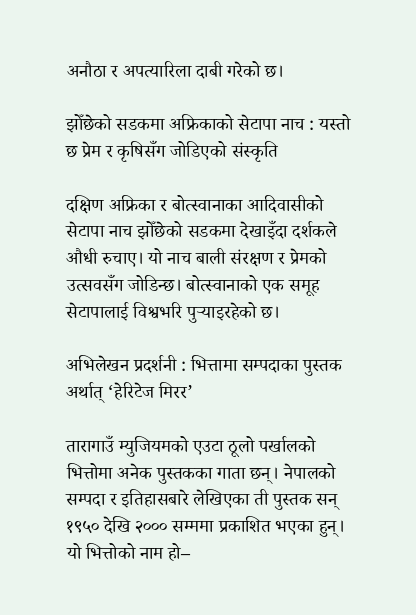अनौठा र अपत्यारिला दाबी गरेको छ।

झोँछेको सडकमा अफ्रिकाको सेटापा नाच : यस्तो छ प्रेम र कृषिसँग जोडिएको संस्कृति

दक्षिण अफ्रिका र बोत्स्वानाका आदिवासीको सेटापा नाच झोँछेको सडकमा देखाइँदा दर्शकले औधी रुचाए। यो नाच बाली संरक्षण र प्रेमको उत्सवसँग जोडिन्छ। बोत्स्वानाको एक समूह सेटापालाई विश्वभरि पुर्‍याइरहेको छ।

अभिलेखन प्रदर्शनी : भित्तामा सम्पदाका पुस्तक अर्थात् ‘हेरिटेज मिरर’

तारागाउँ म्युजियमको एउटा ठूलो पर्खालको भित्तोमा अनेक पुस्तकका गाता छन्। नेपालको सम्पदा र इतिहासबारे लेखिएका ती पुस्तक सन् १९५० देखि २००० सम्ममा प्रकाशित भएका हुन्। यो भित्तोको नाम हो–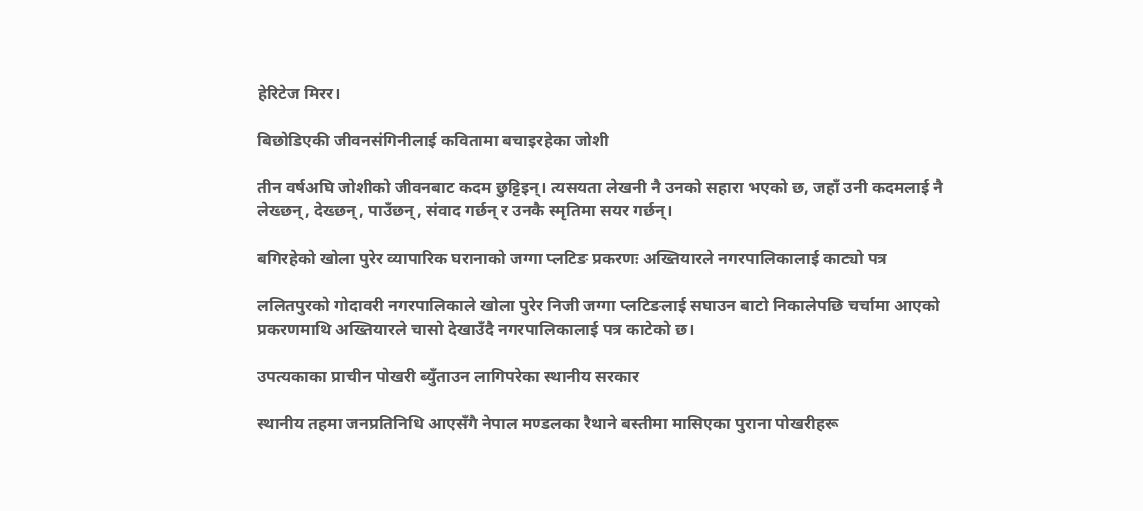हेरिटेज मिरर।

बिछोडिएकी जीवनसंगिनीलाई कवितामा बचाइरहेका जोशी

तीन वर्षअघि जोशीको जीवनबाट कदम छुट्टिइन्। त्यसयता लेखनी नै उनको सहारा भएको छ, जहाँ उनी कदमलाई नै लेख्छन्, देख्छन्, पाउँछन्, संवाद गर्छन् र उनकै स्मृतिमा सयर गर्छन्।

बगिरहेको खोला पुरेर व्यापारिक घरानाको जग्गा प्लटिङ प्रकरणः अख्तियारले नगरपालिकालाई काट्यो पत्र

ललितपुरको गोदावरी नगरपालिकाले खोला पुरेर निजी जग्गा प्लटिङलाई सघाउन बाटो निकालेपछि चर्चामा आएको प्रकरणमाथि अख्तियारले चासो देखाउँदै नगरपालिकालाई पत्र काटेको छ।

उपत्यकाका प्राचीन पोखरी ब्युँताउन लागिपरेका स्थानीय सरकार

स्थानीय तहमा जनप्रतिनिधि आएसँगै नेपाल मण्डलका रैथाने बस्तीमा मासिएका पुराना पोखरीहरू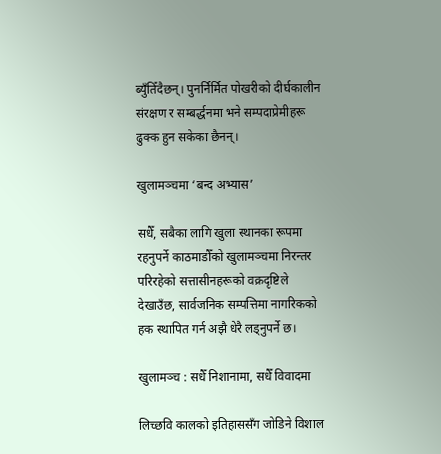ब्युँतिँदैछन्। पुनर्निर्मित पोखरीको दीर्घकालीन संरक्षण र सम्बर्द्धनमा भने सम्पदाप्रेमीहरू ढुक्क हुन सकेका छैनन्।

खुलामञ्चमा ‘बन्द अभ्यास’

सधैँ, सबैका लागि खुला स्थानका रूपमा रहनुपर्ने काठमाडौँको खुलामञ्चमा निरन्तर परिरहेको सत्तासीनहरूको वक्रदृष्टिले देखाउँछ, सार्वजनिक सम्पत्तिमा नागरिकको हक स्थापित गर्न अझै धेरै लड्नुपर्ने छ।

खुलामञ्च : सधैँ निशानामा, सधैँ विवादमा

लिच्छवि कालको इतिहाससँग जोडिने विशाल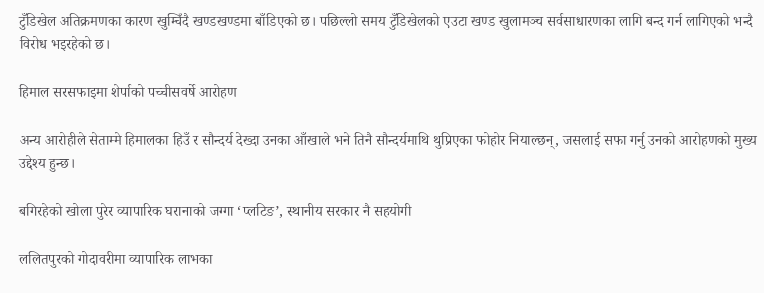टुँडिखेल अतिक्रमणका कारण खुम्चिँदै खण्डखण्डमा बाँडिएको छ। पछिल्लो समय टुँडिखेलको एउटा खण्ड खुलामञ्च सर्वसाधारणका लागि बन्द गर्न लागिएको भन्दै विरोध भइरहेको छ।

हिमाल सरसफाइमा शेर्पाको पच्चीसवर्षे आरोहण

अन्य आरोहीले सेताम्मे हिमालका हिउँ र सौन्दर्य देख्दा उनका आँखाले भने तिनै सौन्दर्यमाथि थुप्रिएका फोहोर नियाल्छन्, जसलाई सफा गर्नु उनको आरोहणको मुख्य उद्देश्य हुन्छ।

बगिरहेको खोला पुरेर व्यापारिक घरानाको जग्गा ‘प्लटिङ’, स्थानीय सरकार नै सहयोगी

ललितपुरको गोदावरीमा व्यापारिक लाभका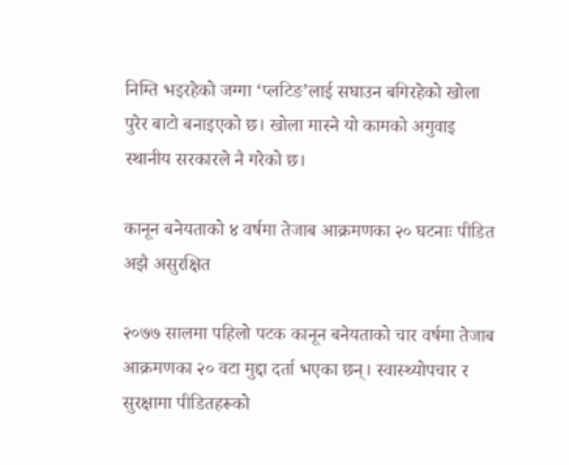निम्ति भइरहेको जग्गा ‘प्लटिङ’लाई सघाउन बगिरहेको खोला पुरेर बाटो बनाइएको छ। खोला मास्ने यो कामको अगुवाइ स्थानीय सरकारले नै गरेको छ।

कानून बनेयताको ४ वर्षमा तेजाब आक्रमणका २० घटनाः पीडित अझै असुरक्षित

२०७७ सालमा पहिलो पटक कानून बनेयताको चार वर्षमा तेजाब आक्रमणका २० वटा मुद्दा दर्ता भएका छन्। स्वास्थ्योपचार र सुरक्षामा पीडितहरूको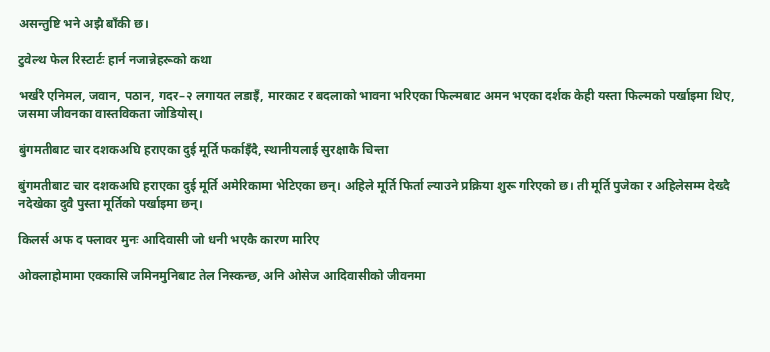असन्तुष्टि भने अझै बाँकी छ।

टुवेल्थ फेल रिस्टार्टः हार्न नजान्नेहरूको कथा

भर्खरै एनिमल, जवान, पठान, गदर–२ लगायत लडाइँ, मारकाट र बदलाको भावना भरिएका फिल्मबाट अमन भएका दर्शक केही यस्ता फिल्मको पर्खाइमा थिए, जसमा जीवनका वास्तविकता जोडियोस्।

बुंगमतीबाट चार दशकअघि हराएका दुई मूर्ति फर्काइँदै, स्थानीयलाई सुरक्षाकै चिन्ता

बुंगमतीबाट चार दशकअघि हराएका दुई मूर्ति अमेरिकामा भेटिएका छन्। अहिले मूर्ति फिर्ता ल्याउने प्रक्रिया शुरू गरिएको छ। ती मूर्ति पुजेका र अहिलेसम्म देख्दै नदेखेका दुवै पुस्ता मूर्तिको पर्खाइमा छन्।

किलर्स अफ द फ्लावर मुनः आदिवासी जो धनी भएकै कारण मारिए

ओक्लाहोमामा एक्कासि जमिनमुनिबाट तेल निस्कन्छ, अनि ओसेज आदिवासीको जीवनमा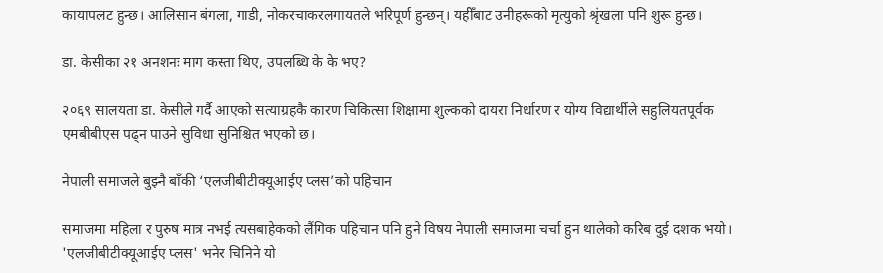कायापलट हुन्छ। आलिसान बंगला, गाडी, नोकरचाकरलगायतले भरिपूर्ण हुन्छन्। यहीँबाट उनीहरूको मृत्युको श्रृंखला पनि शुरू हुन्छ।

डा. केसीका २१ अनशनः माग कस्ता थिए, उपलब्धि के के भए?

२०६९ सालयता डा. केसीले गर्दै आएको सत्याग्रहकै कारण चिकित्सा शिक्षामा शुल्कको दायरा निर्धारण र योग्य विद्यार्थीले सहुलियतपूर्वक एमबीबीएस पढ्न पाउने सुविधा सुनिश्चित भएको छ।

नेपाली समाजले बुझ्नै बाँकी ‘एलजीबीटीक्यूआईए प्लस’को पहिचान

समाजमा महिला र पुरुष मात्र नभई त्यसबाहेकको लैंगिक पहिचान पनि हुने विषय नेपाली समाजमा चर्चा हुन थालेको करिब दुई दशक भयो। 'एलजीबीटीक्यूआईए प्लस' भनेर चिनिने यो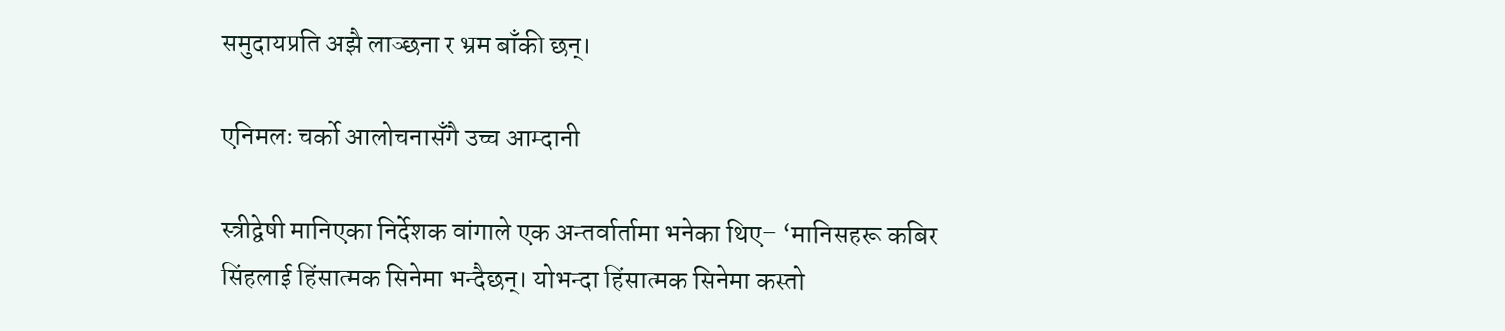समुदायप्रति अझै लाञ्छना र भ्रम बाँकी छन्।

एनिमलः चर्को आलोचनासँगै उच्च आम्दानी

स्त्रीद्वेषी मानिएका निर्देशक वांगाले एक अन्तर्वार्तामा भनेका थिए– ‘मानिसहरू कबिर सिंहलाई हिंसात्मक सिनेमा भन्दैछन्। योभन्दा हिंसात्मक सिनेमा कस्तो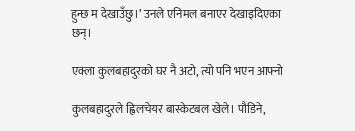हुन्छ म देखाउँछु।’ उनले एनिमल बनाएर देखाइदिएका छन्।

एक्ला कुलबहादुरको घर नै अटो, त्यो पनि भएन आफ्नो

कुलबहादुरले ह्विलचेयर बास्केटबल खेले। पौडिने,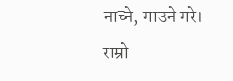नाच्ने, गाउने गरे। राम्रो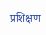प्रशिक्षण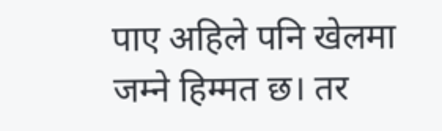पाए अहिले पनि खेलमा जम्ने हिम्मत छ। तर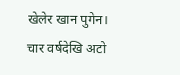खेलेर खान पुगेन। चार वर्षदेखि अटो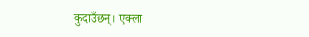कुदाउँछन्। एक्ला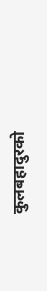कुलबहादुरको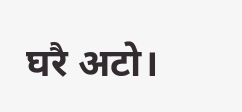घरै अटो।